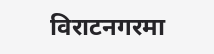विराटनगरमा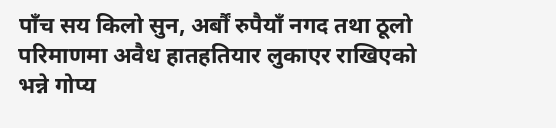पाँच सय किलो सुन, अर्बौं रुपैयाँ नगद तथा ठूलो परिमाणमा अवैध हातहतियार लुकाएर राखिएको भन्ने गोप्य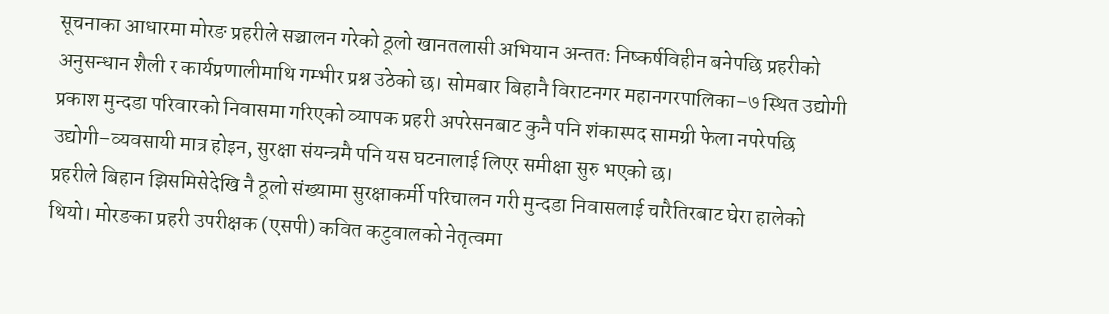सूचनाका आधारमा मोरङ प्रहरीले सञ्चालन गरेको ठूलो खानतलासी अभियान अन्ततः निष्कर्षविहीन बनेपछि प्रहरीको अनुसन्धान शैली र कार्यप्रणालीमाथि गम्भीर प्रश्न उठेको छ। सोमबार बिहानै विराटनगर महानगरपालिका–७ स्थित उद्योगी प्रकाश मुन्दडा परिवारको निवासमा गरिएको व्यापक प्रहरी अपरेसनबाट कुनै पनि शंकास्पद सामग्री फेला नपरेपछि उद्योगी–व्यवसायी मात्र होइन, सुरक्षा संयन्त्रमै पनि यस घटनालाई लिएर समीक्षा सुरु भएको छ।
प्रहरीले बिहान झिसमिसेदेखि नै ठूलो संख्यामा सुरक्षाकर्मी परिचालन गरी मुन्दडा निवासलाई चारैतिरबाट घेरा हालेको थियो। मोरङका प्रहरी उपरीक्षक (एसपी) कवित कटुवालको नेतृत्वमा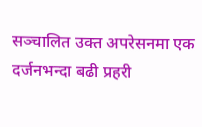सञ्चालित उक्त अपरेसनमा एक दर्जनभन्दा बढी प्रहरी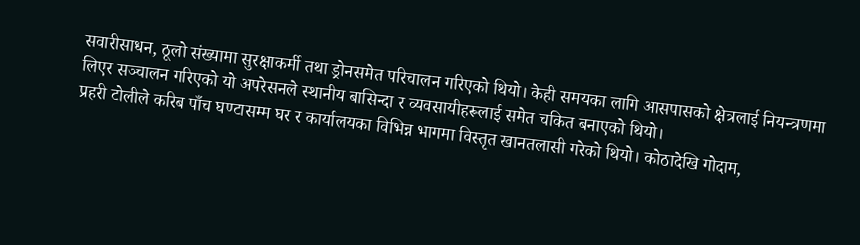सवारीसाधन, ठूलो संख्यामा सुरक्षाकर्मी तथा ड्रोनसमेत परिचालन गरिएको थियो। केही समयका लागि आसपासको क्षेत्रलाई नियन्त्रणमा लिएर सञ्चालन गरिएको यो अपरेसनले स्थानीय बासिन्दा र व्यवसायीहरूलाई समेत चकित बनाएको थियो।
प्रहरी टोलीले करिब पाँच घण्टासम्म घर र कार्यालयका विभिन्न भागमा विस्तृत खानतलासी गरेको थियो। कोठादेखि गोदाम,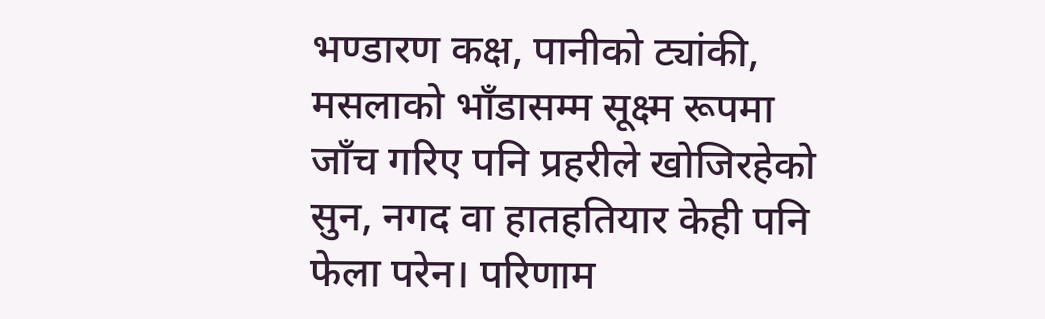भण्डारण कक्ष, पानीको ट्यांकी, मसलाको भाँडासम्म सूक्ष्म रूपमा जाँच गरिए पनि प्रहरीले खोजिरहेको सुन, नगद वा हातहतियार केही पनि फेला परेन। परिणाम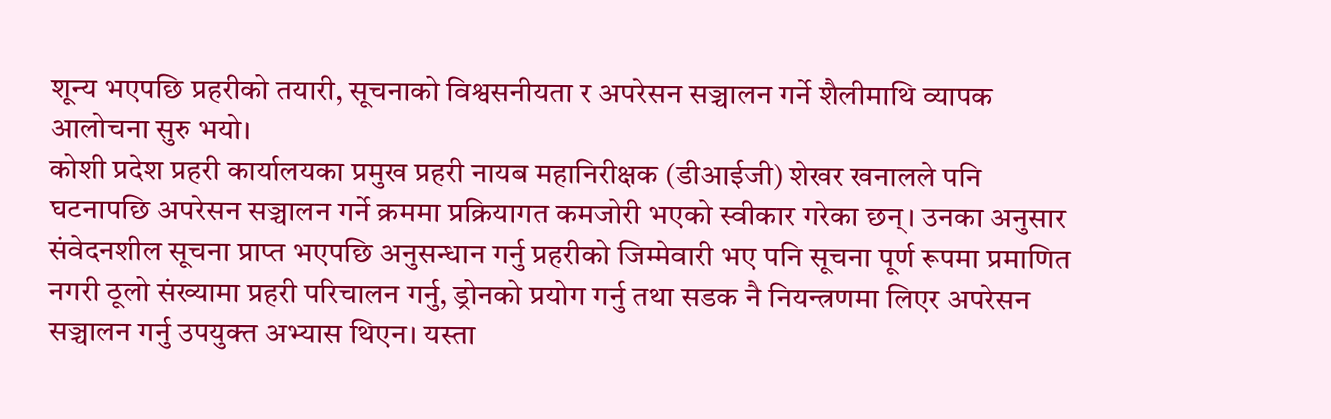शून्य भएपछि प्रहरीको तयारी, सूचनाको विश्वसनीयता र अपरेसन सञ्चालन गर्ने शैलीमाथि व्यापक आलोचना सुरु भयो।
कोशी प्रदेश प्रहरी कार्यालयका प्रमुख प्रहरी नायब महानिरीक्षक (डीआईजी) शेखर खनालले पनि घटनापछि अपरेसन सञ्चालन गर्ने क्रममा प्रक्रियागत कमजोरी भएको स्वीकार गरेका छन्। उनका अनुसार संवेदनशील सूचना प्राप्त भएपछि अनुसन्धान गर्नु प्रहरीको जिम्मेवारी भए पनि सूचना पूर्ण रूपमा प्रमाणित नगरी ठूलो संख्यामा प्रहरी परिचालन गर्नु, ड्रोनको प्रयोग गर्नु तथा सडक नै नियन्त्रणमा लिएर अपरेसन सञ्चालन गर्नु उपयुक्त अभ्यास थिएन। यस्ता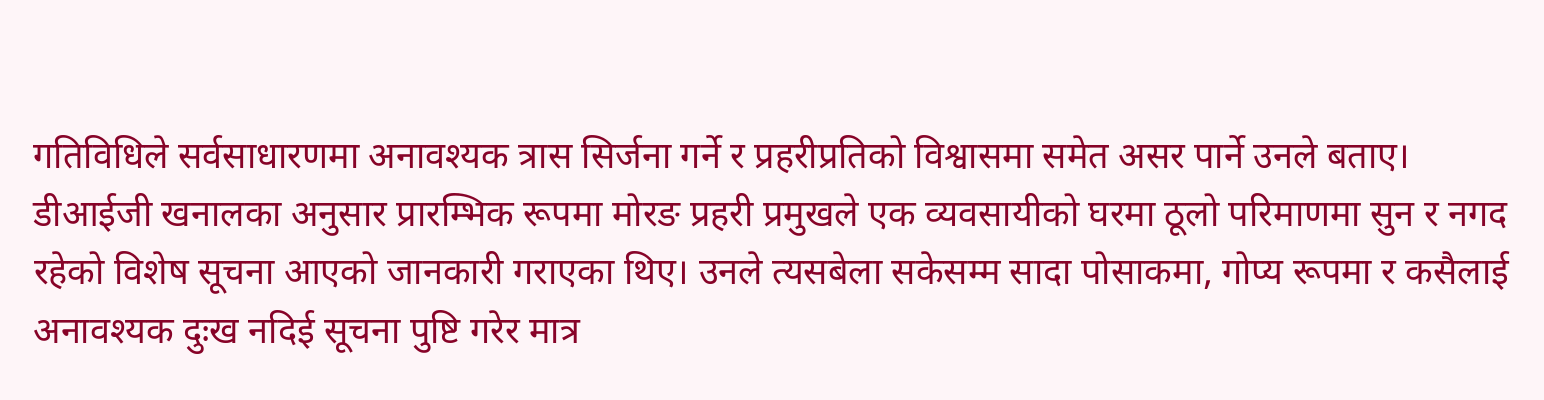गतिविधिले सर्वसाधारणमा अनावश्यक त्रास सिर्जना गर्ने र प्रहरीप्रतिको विश्वासमा समेत असर पार्ने उनले बताए।
डीआईजी खनालका अनुसार प्रारम्भिक रूपमा मोरङ प्रहरी प्रमुखले एक व्यवसायीको घरमा ठूलो परिमाणमा सुन र नगद रहेको विशेष सूचना आएको जानकारी गराएका थिए। उनले त्यसबेला सकेसम्म सादा पोसाकमा, गोप्य रूपमा र कसैलाई अनावश्यक दुःख नदिई सूचना पुष्टि गरेर मात्र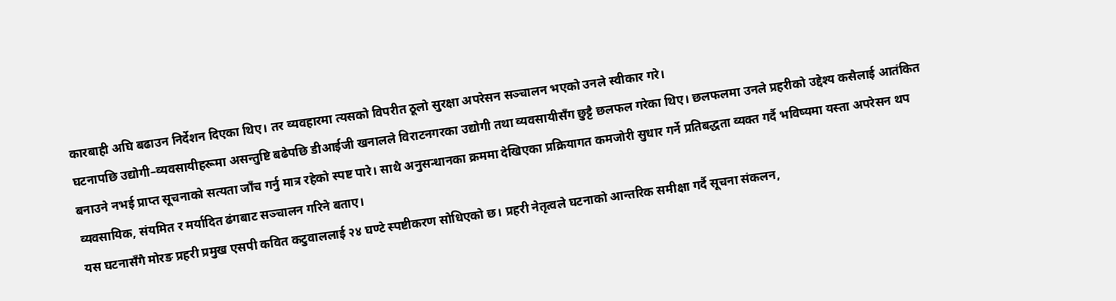कारबाही अघि बढाउन निर्देशन दिएका थिए। तर व्यवहारमा त्यसको विपरीत ठूलो सुरक्षा अपरेसन सञ्चालन भएको उनले स्वीकार गरे।
घटनापछि उद्योगी–व्यवसायीहरूमा असन्तुष्टि बढेपछि डीआईजी खनालले विराटनगरका उद्योगी तथा व्यवसायीसँग छुट्टै छलफल गरेका थिए। छलफलमा उनले प्रहरीको उद्देश्य कसैलाई आतंकित बनाउने नभई प्राप्त सूचनाको सत्यता जाँच गर्नु मात्र रहेको स्पष्ट पारे। साथै अनुसन्धानका क्रममा देखिएका प्रक्रियागत कमजोरी सुधार गर्ने प्रतिबद्धता व्यक्त गर्दै भविष्यमा यस्ता अपरेसन थप व्यवसायिक, संयमित र मर्यादित ढंगबाट सञ्चालन गरिने बताए।
यस घटनासँगै मोरङ प्रहरी प्रमुख एसपी कवित कटुवाललाई २४ घण्टे स्पष्टीकरण सोधिएको छ। प्रहरी नेतृत्वले घटनाको आन्तरिक समीक्षा गर्दै सूचना संकलन,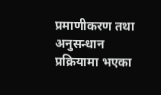प्रमाणीकरण तथा अनुसन्धान प्रक्रियामा भएका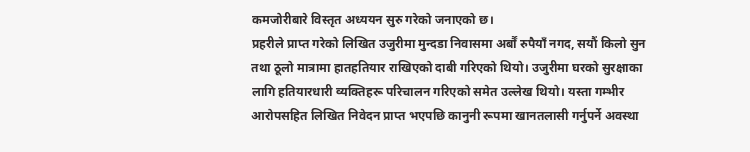कमजोरीबारे विस्तृत अध्ययन सुरु गरेको जनाएको छ।
प्रहरीले प्राप्त गरेको लिखित उजुरीमा मुन्दडा निवासमा अर्बौं रुपैयाँ नगद, सयौं किलो सुन तथा ठूलो मात्रामा हातहतियार राखिएको दाबी गरिएको थियो। उजुरीमा घरको सुरक्षाका लागि हतियारधारी व्यक्तिहरू परिचालन गरिएको समेत उल्लेख थियो। यस्ता गम्भीर आरोपसहित लिखित निवेदन प्राप्त भएपछि कानुनी रूपमा खानतलासी गर्नुपर्ने अवस्था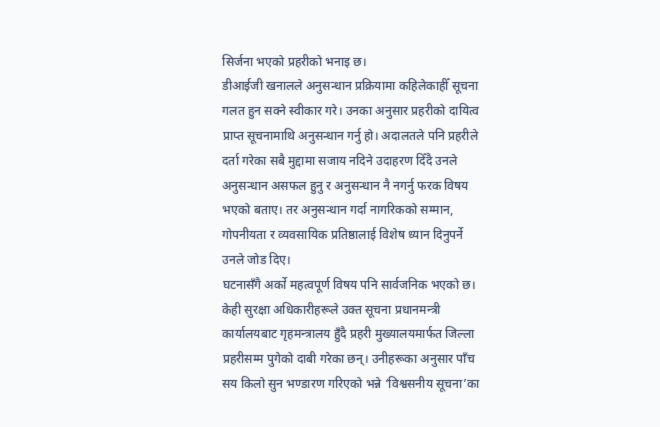सिर्जना भएको प्रहरीको भनाइ छ।
डीआईजी खनालले अनुसन्धान प्रक्रियामा कहिलेकाहीँ सूचना गलत हुन सक्ने स्वीकार गरे। उनका अनुसार प्रहरीको दायित्व प्राप्त सूचनामाथि अनुसन्धान गर्नु हो। अदालतले पनि प्रहरीले दर्ता गरेका सबै मुद्दामा सजाय नदिने उदाहरण दिँदै उनले अनुसन्धान असफल हुनु र अनुसन्धान नै नगर्नु फरक विषय भएको बताए। तर अनुसन्धान गर्दा नागरिकको सम्मान, गोपनीयता र व्यवसायिक प्रतिष्ठालाई विशेष ध्यान दिनुपर्ने उनले जोड दिए।
घटनासँगै अर्को महत्वपूर्ण विषय पनि सार्वजनिक भएको छ। केही सुरक्षा अधिकारीहरूले उक्त सूचना प्रधानमन्त्री कार्यालयबाट गृहमन्त्रालय हुँदै प्रहरी मुख्यालयमार्फत जिल्ला प्रहरीसम्म पुगेको दाबी गरेका छन्। उनीहरूका अनुसार पाँच सय किलो सुन भण्डारण गरिएको भन्ने ‘विश्वसनीय सूचना’का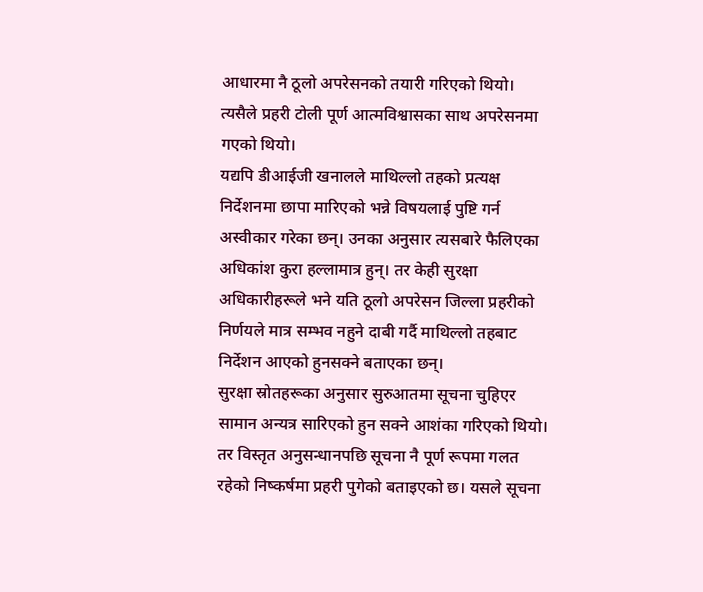आधारमा नै ठूलो अपरेसनको तयारी गरिएको थियो। त्यसैले प्रहरी टोली पूर्ण आत्मविश्वासका साथ अपरेसनमा गएको थियो।
यद्यपि डीआईजी खनालले माथिल्लो तहको प्रत्यक्ष निर्देशनमा छापा मारिएको भन्ने विषयलाई पुष्टि गर्न अस्वीकार गरेका छन्। उनका अनुसार त्यसबारे फैलिएका अधिकांश कुरा हल्लामात्र हुन्। तर केही सुरक्षा अधिकारीहरूले भने यति ठूलो अपरेसन जिल्ला प्रहरीको निर्णयले मात्र सम्भव नहुने दाबी गर्दै माथिल्लो तहबाट निर्देशन आएको हुनसक्ने बताएका छन्।
सुरक्षा स्रोतहरूका अनुसार सुरुआतमा सूचना चुहिएर सामान अन्यत्र सारिएको हुन सक्ने आशंका गरिएको थियो। तर विस्तृत अनुसन्धानपछि सूचना नै पूर्ण रूपमा गलत रहेको निष्कर्षमा प्रहरी पुगेको बताइएको छ। यसले सूचना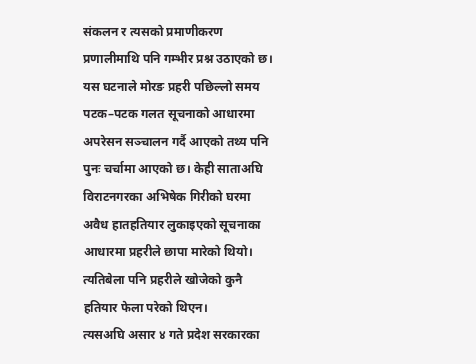संकलन र त्यसको प्रमाणीकरण प्रणालीमाथि पनि गम्भीर प्रश्न उठाएको छ।
यस घटनाले मोरङ प्रहरी पछिल्लो समय पटक–पटक गलत सूचनाको आधारमा अपरेसन सञ्चालन गर्दै आएको तथ्य पनि पुनः चर्चामा आएको छ। केही साताअघि विराटनगरका अभिषेक गिरीको घरमा अवैध हातहतियार लुकाइएको सूचनाका आधारमा प्रहरीले छापा मारेको थियो। त्यतिबेला पनि प्रहरीले खोजेको कुनै हतियार फेला परेको थिएन।
त्यसअघि असार ४ गते प्रदेश सरकारका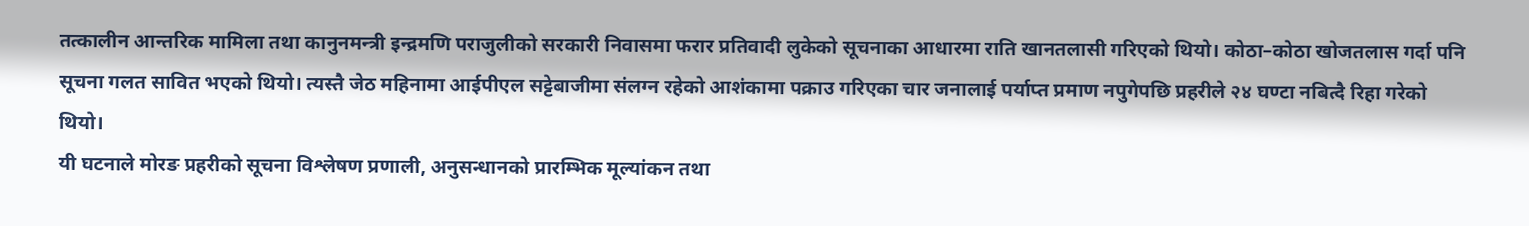तत्कालीन आन्तरिक मामिला तथा कानुनमन्त्री इन्द्रमणि पराजुलीको सरकारी निवासमा फरार प्रतिवादी लुकेको सूचनाका आधारमा राति खानतलासी गरिएको थियो। कोठा–कोठा खोजतलास गर्दा पनि सूचना गलत सावित भएको थियो। त्यस्तै जेठ महिनामा आईपीएल सट्टेबाजीमा संलग्न रहेको आशंकामा पक्राउ गरिएका चार जनालाई पर्याप्त प्रमाण नपुगेपछि प्रहरीले २४ घण्टा नबित्दै रिहा गरेको थियो।
यी घटनाले मोरङ प्रहरीको सूचना विश्लेषण प्रणाली, अनुसन्धानको प्रारम्भिक मूल्यांकन तथा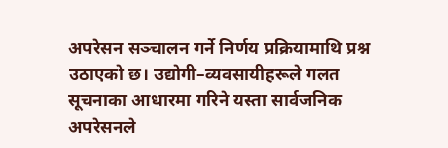अपरेसन सञ्चालन गर्ने निर्णय प्रक्रियामाथि प्रश्न उठाएको छ। उद्योगी–व्यवसायीहरूले गलत सूचनाका आधारमा गरिने यस्ता सार्वजनिक अपरेसनले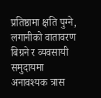प्रतिष्ठामा क्षति पुग्ने, लगानीको वातावरण बिग्रने र व्यवसायी समुदायमा अनावश्यक त्रास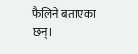फैलिने बताएका छन्।